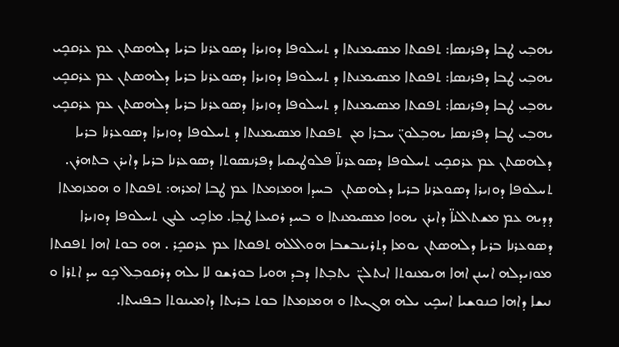ܝܗܒܼܝ ܛܒܐ ܕܦܪܢܣܐ: ܬܦܩܬܐ ܡܣܝܡܢܬܐ ܕ ܬܚܠܘܦܐ ܕܘܙܝܪܐ ܕܣܘܥܪܢܐ ܒܪܝܐ ܕܠܗܣܬܢ ܥܡ ܥܪܩܟܻܝ
ܝܗܒܼܝ ܛܒܐ ܕܦܪܢܣܐ: ܬܦܩܬܐ ܡܣܝܡܢܬܐ ܕ ܬܚܠܘܦܐ ܕܘܙܝܪܐ ܕܣܘܥܪܢܐ ܒܪܝܐ ܕܠܗܣܬܢ ܥܡ ܥܪܩܟܻܝ
ܝܗܒܼܝ ܛܒܐ ܕܦܪܢܣܐ: ܬܦܩܬܐ ܡܣܝܡܢܬܐ ܕ ܬܚܠܘܦܐ ܕܘܙܝܪܐ ܕܣܘܥܪܢܐ ܒܪܝܐ ܕܠܗܣܬܢ ܥܡ ܥܪܩܟܻܝ
ܝܗܒܼܝ ܛܒܐ ܕܦܪܢܣܐ ܝܗܒܼܠܘܢ̈ ܚܒܪܐ ܡܢ  ܬܦܩܬܐ ܡܣܝܡܢܬܐ ܕ ܬܚܠܘܦܐ ܕܘܙܝܪܐ ܕܣܘܥܪܢܐ ܒܪܝܐ ܕܠܗܣܬܢ ܥܡ ܥܪܩܟܻܝ ܬܚܠܘܦܐ ܕܣܘܥܪܢܐ̈ ܦܠܘܛܝܩܝܐ ܕܦܪܢܣܘܬܐ ܕܣܘܥܪܢܐ ܒܪܝܐ ܕܐܝܪܢ ܒܬܗܪܢ.  ܬܚܠܘܦܐ ܕܘܙܝܪܐ ܕܣܘܥܪܢܐ ܒܪܝܐ ܕܠܗܣܬܢ  ܒܚܕܐ ܗܡܙܡܬܐ ܥܡ ܛܒܐ ܐܡܪܗ: ܬܦܩܬܐ ܘ ܗܡܙܡܬܐ ܕܕܝܗ ܥܡ ܡܫܬܐܠܢܐ̈ ܕܐܝܪܢ ܝܗܘܐ ܡܣܝܡܢܬܐ ܘ ܒܚܕ ܪܩܝܥܐ ܛܒܼܐ. ܡܐܟܻܝ ܠܢܓ ܬܚܠܘܦܐ ܕܘܙܝܪܐ ܕܣܘܥܪܢܐ ܒܪܝܐ ܕܠܗܣܬܢ ܝܘܡܐ ܕܬܪܝܢܒܫܒܐ ܗܘܐܠܠܗ ܬܦܩܬܐ ܥܡ ܥܪܩܟܻܪ . ܗܘ ܒܘܬ ܐܗܐ ܬܦܩܬܐ ܡܘܙܝܕܠܗ ܐܚܢܢ ܐܗܐ ܗܝܡܢܘܬܐ ܐܝܬܠܢ̈  ܝܬܒܼܬܐ ܕܒܕ ܗܘܝܐ ܒܘܪܫܘ ܠܐ ܝܠܗ ܕܪܩܘܒܼܠ ܟܻܘ ܚܕ ܐܬܪܐ ܘ ܢܝܫܐ ܕܐܗܐ ܟܢܘܫܝܐ ܐܚܟܻܝ ܝܠܗ ܗܓܝܬܐ ܘ ܗܡܙܡܬܐ ܒܘܬ ܒܪܝܬܐ ܕܐܡܝܢܘܬܐ ܒܦܢܝܬܐ.